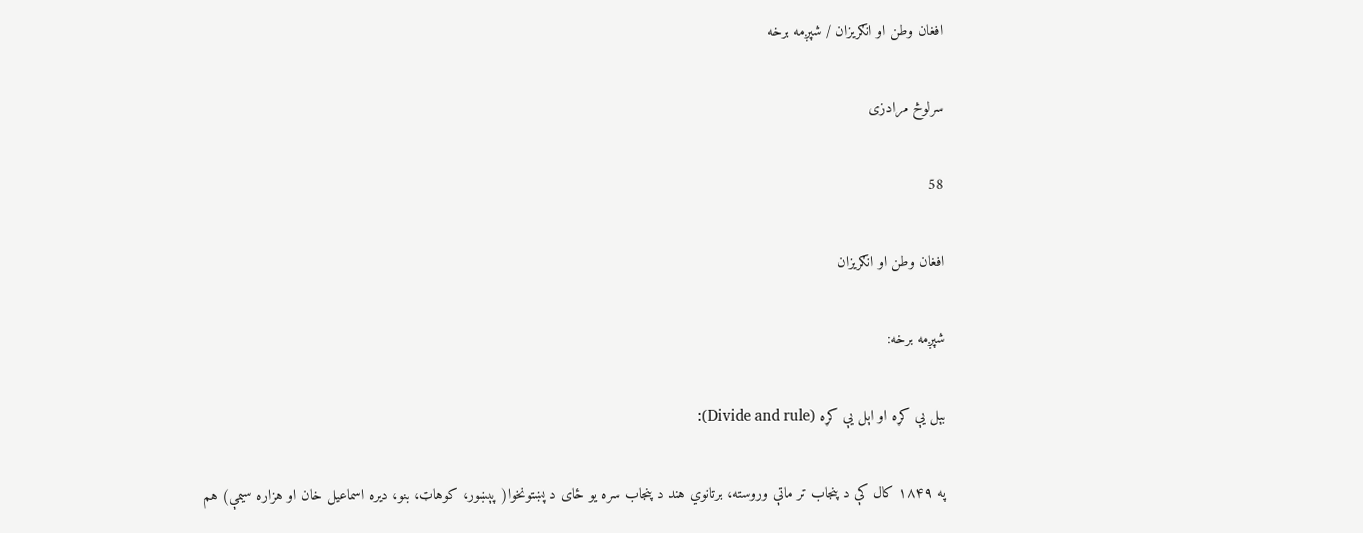افغان وطن او انګریزان / شپږمه برخه

سرلوڅ مرادزی

58

افغان وطن او انګریزان

شپږمه برخه:

بېل یې کړه او اېل یې کړه (Divide and rule):

په ۱۸۴۹ کال کې د پنجاب تر ماتې وروسته، برتانوي هند د پنجاب سره یو ځای د پښتونخوا( پېښور، کوهاټ، بنو، دیره اسماعیل خان او هزاره سیمې) هم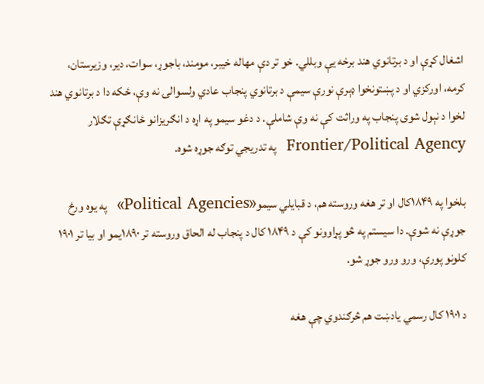اشغال کړې او د برتانوي هند برخه یې وبللي. خو تر دې مهاله خیبر، مومند، باجوړ، سوات، دیر، وزیرستان، کرمه، اورکزي او د پښتونخوا ډېرې نورې سیمې د برتانوي پنجاب عادي ولسوالۍ نه وې، ځکه دا د برتانوي هند لخوا د نېول شوی پنجاب په وراثت کې نه وې شاملې. د دغو سیمو په اړه د انګریزانو ځانګړې تګلار Frontier/Political Agency  په تدریجي توګه جوړه شوه.

بلخوا په ۱۸۴۹کال او تر هغه وروسته هم، د قبایلي سیمو«Political Agencies»  په یوه ورځ جوړې نه شوې. دا سیستم په څو پړاوونو کې د ۱۸۴۹ کال د پنجاب له الحاق وروسته تر ۱۸۹۰یمو او بیا تر ۱۹۰۱ کلونو پورې، ورو ورو جوړ شو.

د ۱۹۰۱ کال رسمي یادښت هم څرګندوي چې هغه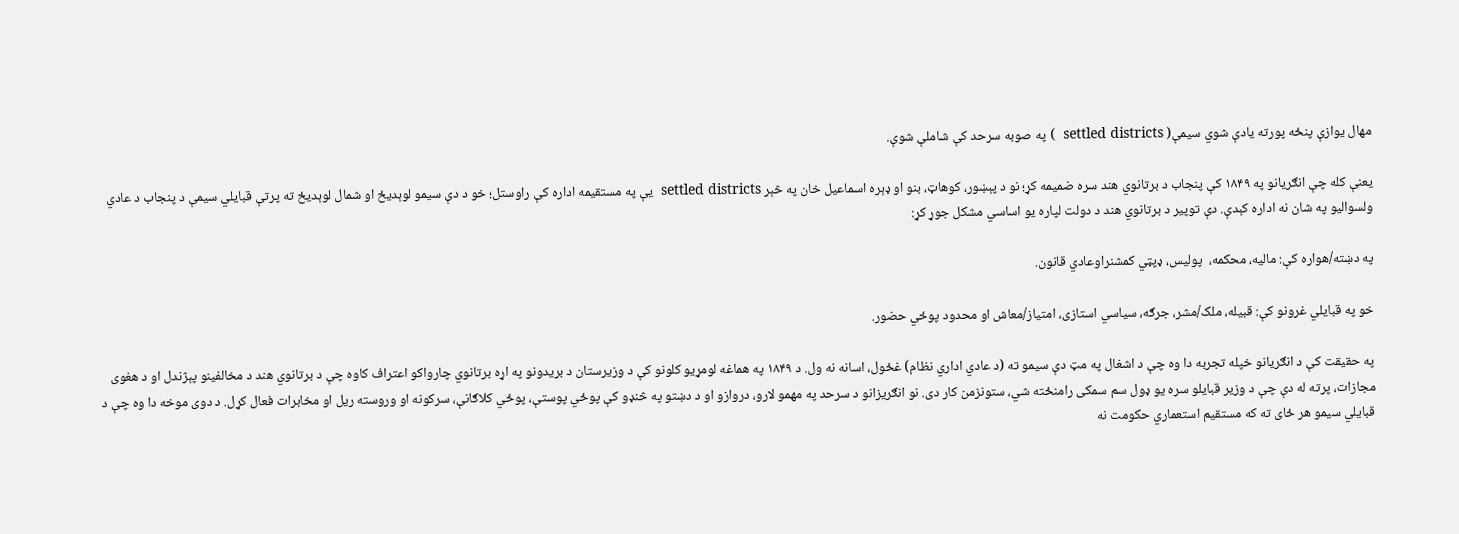مهال یوازې پنځه پورته یادې شوي سیمې( settled districts  ) په صوبه سرحد کې شاملې شوې.

یعنې کله چې انګریانو په ۱۸۴۹ کې پنجاب د برتانوي هند سره ضمیمه کړ؛ نو د پېښور، کوهاټ، بنو او ډېره اسماعیل خان په څېر settled districts  یې په مستقیمه اداره کې راوستل؛ خو د دې سیمو لوېدیځ او شمال لوېدیځ ته پرتې قبایلي سیمې د پنجاب د عادي ولسوالیو په شان نه اداره کېدې. دې توپیر د برتانوي هند د دولت لپاره یو اساسي مشکل جوړ کړ:

په دښته/هواره کې: مالیه، محکمه،  پولیس، ډپټي کمشنراوعادي قانون.

خو په قبایلي غرونو کې: قبیله، ملک/مشر، جرګه، سیاسي استازی، امتیاز/معاش او محدود پوځي حضور.

په حقیقت کې د انګریانو خپله تجربه دا وه چې د اشغال په مټ دې سیمو ته (د عادي اداري نظام) غځول، اسانه نه ول. د ۱۸۴۹ په هماغه لومړیو کلونو کې د وزیرستان د بریدونو په اړه برتانوي چارواکو اعتراف کاوه چې د برتانوي هند د مخالفینو پېژندل او د هغوی مجازات، پرته له دې چې د وزیر قبایلو سره یو ډول سم سمکی رامنځته شي، ستونزمن کار دی. نو انګریزانو د سرحد په مهمو لارو، دروازو او د دښتو په څنډو کې پوځي پوستې، پوځي کلاګانې، سرکونه او وروسته ریل او مخابرات فعال کړل. د دوی موخه دا وه چې د قبایلي سیمو هر ځای ته که مستقیم استعماري حکومت نه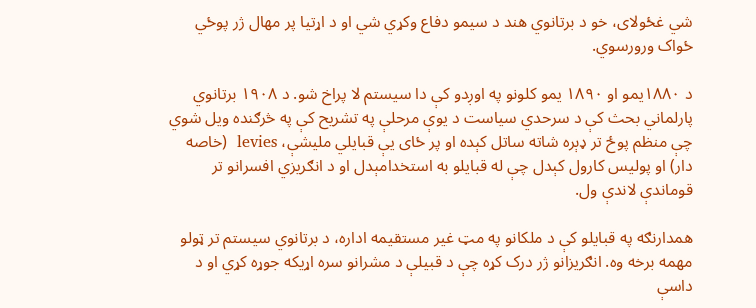شي غځولای، خو د برتانوي هند د سیمو دفاع وکړي شي او د اړتیا پر مهال ژر پوځي ځواک ورورسوي.

د ۱۸۸۰یمو او ۱۸۹۰ یمو کلونو په اوږدو کې دا سیستم لا پراخ شو. د ۱۹۰۸ برتانوي پارلماني بحث کې د سرحدي سیاست د یوې مرحلې په تشریح کې په څرګنده ویل شوي چې منظم پوځ تر ډېره شاته ساتل کېده او پر ځای یې قبایلي ملیشې، levies  (خاصه دار) او پولیس کارول کېدل چې له قبایلو به استخدامېدل او د انګریزي افسرانو تر قوماندې لاندې ول.

همدارنګه په قبایلو کې د ملکانو په مټ غیر مستقیمه اداره، د برتانوي سیستم تر ټولو مهمه برخه وه. انګریزانو ژر درک کړه چې د قبیلې د مشرانو سره اړیکه جوړه کړي او د داسې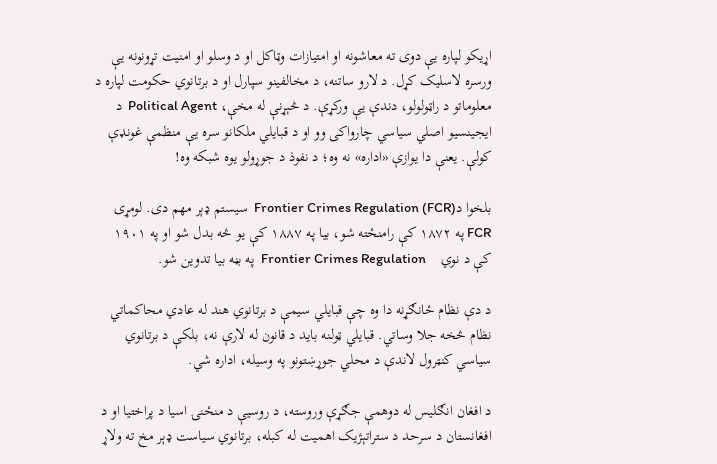اړیکو لپاره یې دوی ته معاشونه او امتیازات وټاکل او د وسلو او امنیت تړونونه یې ورسره لاسلیک کړل. د لارو ساتنه، د مخالفینو سپارل او د برتانوي حکومت لپاره د معلوماتو د راټولولو، دندې یې ورکړې. د څېړنې له مخې، Political Agent  د ایجینسیو اصلي سیاسي چارواکی وو او د قبایلي ملکانو سره یې منظمې غونډې کولې. یعنې دا یوازې «اداره» نه وه؛ د نفوذ د جوړولو یوه شبکه وه!

بلخوا دFrontier Crimes Regulation (FCR)  سیستم ډېر مهم دی. لومړی FCR په ۱۸۷۲ کې رامنځته شو، بیا په ۱۸۸۷ کې یو څه بدل شو او په ۱۹۰۱ کې د نوي    Frontier Crimes Regulation  په بڼه بیا تدوین شو.

د دې نظام ځانګړنه دا وه چې قبایلي سیمې د برتانوي هند له عادي محاکماتي نظام څخه جلا وساتي. قبایلي ټولنه باید د قانون له لارې نه، بلکې د برتانوي سیاسي کنټرول لاندې د محلي جوړښتونو په وسیله، اداره شي.

د افغان انګلیس له دوهمې جګړې وروسته، د روسیې د منځنۍ اسیا د پراختیا او د افغانستان د سرحد د ستراتېژیک اهمیت له کبله، برتانوي سیاست ډېر مخ ته ولاړ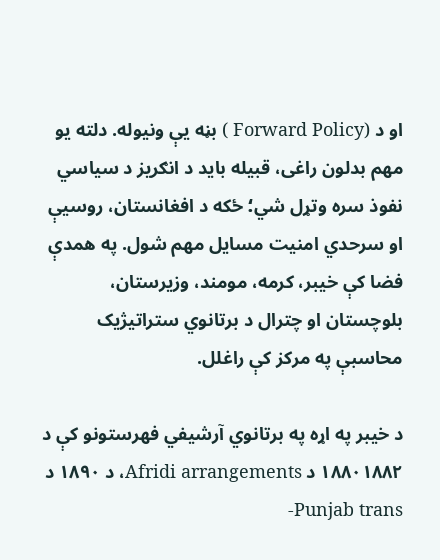او د (Forward Policy ) بڼه یې ونیوله. دلته یو مهم بدلون راغی، قبیله باید د انګریز د سیاسي نفوذ سره وتړل شي؛ ځکه د افغانستان، روسیې او سرحدي امنیت مسایل مهم شول. په همدې فضا کې خیبر، کرمه، مومند، وزیرستان، بلوچستان او چترال د برتانوي ستراتیژیک محاسبې په مرکز کې راغلل.

د خیبر په اړه په برتانوي آرشیفي فهرستونو کې د ۱۸۸۰۱۸۸۲ د Afridi arrangements، د ۱۸۹۰ د Punjab trans-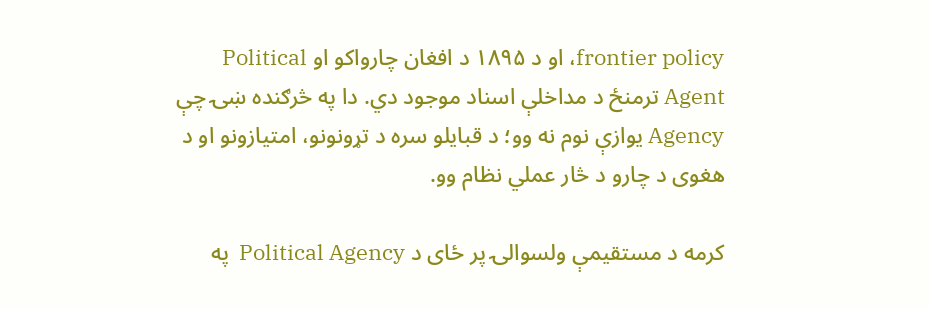frontier policy، او د ۱۸۹۵ د افغان چارواکو او Political Agent ترمنځ د مداخلې اسناد موجود دي. دا په څرګنده ښۍ چې Agency یوازې نوم نه وو؛ د قبایلو سره د تړونونو، امتیازونو او د هغوی د چارو د څار عملي نظام وو.

کرمه د مستقیمې ولسوالۍ پر ځای د Political Agency  په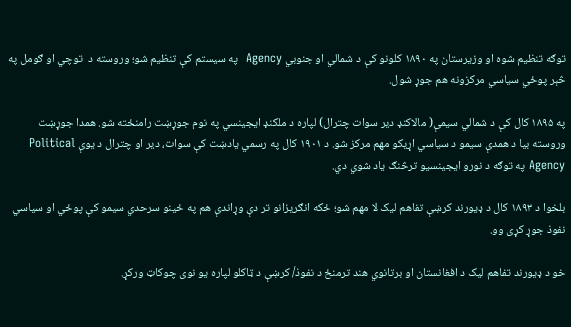توګه تنظیم شوه او وزیرستان په ۱۸۹۰ کلونو کې د شمالي او جنوبي Agency  په سیستم کې تنظیم شو؛ وروسته د  توچي او ګومل په څېر پوځي سیاسي مرکزونه هم جوړ شول.

په ۱۸۹۵ کال کې د شمالي سیمې( مالاکنډ دیر سوات چترال) لپاره د ملکنډ ایجینسي په نوم جوړښت رامنځته شو. همدا جوړښت وروسته بیا د همدې سیمو د سیاسي اړیکو مهم مرکز شو. د ۱۹۰۱ کال په رسمي یادښت کې سوات، دیر او چترال د یوې Political Agency په توګه د نورو ایجینسیو ترڅنګ یاد شوي دي.

بلخوا د ۱۸۹۳ کال د ډیورند کرښې تفاهم لیک لا مهم شو؛ ځکه انګریزانو تر دې وړاندې هم په ځینو سرحدي سیمو کې پوځي او سیاسي نفوذ جوړ کړی وو.

خو د ډیورند تفاهم لیک د افغانستان او برتانوي هند ترمنځ د نفوذ/ کرښې د ټاکلو لپاره یو نوی چوکاټ ورکړ.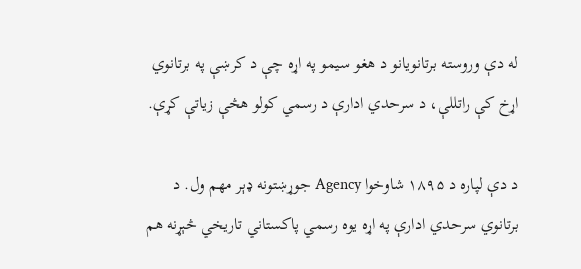له دې وروسته برتانویانو د هغو سیمو په اړه چې د کرښې په برتانوي اړخ کې راتللې، د سرحدي ادارې د رسمي کولو هڅې زیاتې کړې.

د دې لپاره د ۱۸۹۵ شاوخوا Agency جوړښتونه ډېر مهم ول. د برتانوي سرحدي ادارې په اړه یوه رسمي پاکستاني تاریخي څېړنه هم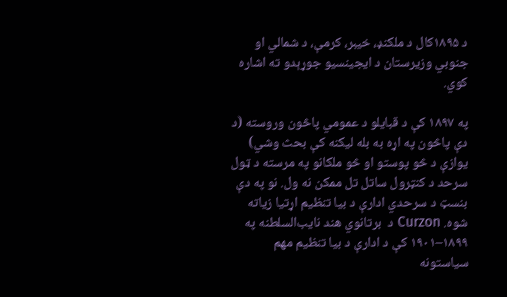د ۱۸۹۵کال د ملکنډ، خیبر، کرمې، د شمالي او جنوبي وزیرستان د ایجینسیو جوړېدو ته اشاره کوي.

په ۱۸۹۷ کې د قبایلو د عمومي پاڅون وروسته (د دې پاڅون په اړه به بله لیکنه کې بحث وشي) یوازې د څو پوستو او څو ملکانو په مرسته د ټول سرحد د کنټرول ساتل تل ممکن نه ول. نو په دې بنسټ د سرحدي ادارې د بیا تنظیم اړتیا زیاته شوه. Curzon د  برتانوي هند نایب‌السلطنه په ۱۸۹۹–۱۹۰۱ کې د ادارې د بیا تنظیم مهم سیاستونه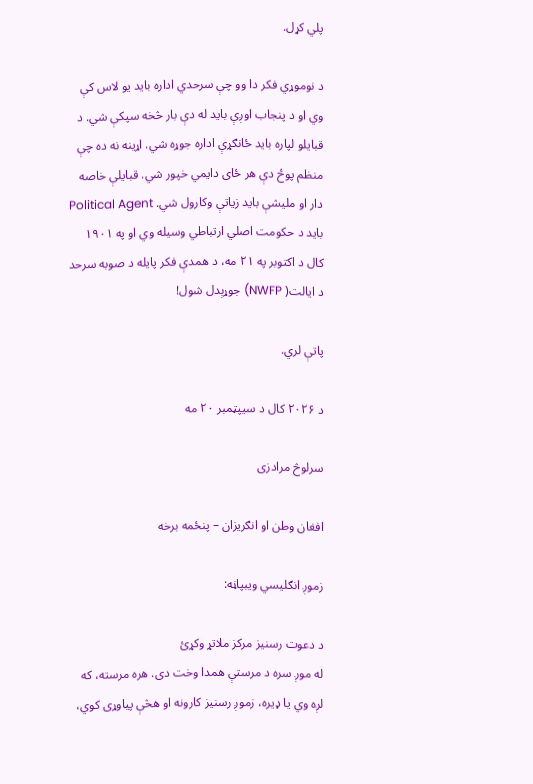پلي کړل.

د نوموړي فکر دا وو چې سرحدي اداره باید یو لاس کې وي او د پنجاب اوږې باید له دې بار څخه سپکې شي. د قبایلو لپاره باید ځانګړې اداره جوړه شي. اړینه نه ده چې منظم پوځ دې هر ځای دایمي خپور شي. قبایلې خاصه دار او ملیشې باید زیاتې وکارول شي. Political Agent  باید د حکومت اصلي ارتباطي وسیله وي او په ۱۹۰۱ کال د اکتوبر په ۲۱ مه، د همدې فکر پایله د صوبه سرحد د ایالت( NWFP) جوړېدل شول!

پاتې لري.

د ۲۰۲۶ کال د سیپټمبر ۲۰ مه

سرلوڅ مرادزی

افغان وطن او انګریزان – پنځمه برخه

زموږ انګلیسي ویبپاڼه:

د دعوت رسنیز مرکز ملاتړ وکړئ
له موږ سره د مرستې همدا وخت دی. هره مرسته، که لږه وي یا ډیره، زموږ رسنیز کارونه او هڅې پیاوړی کوي،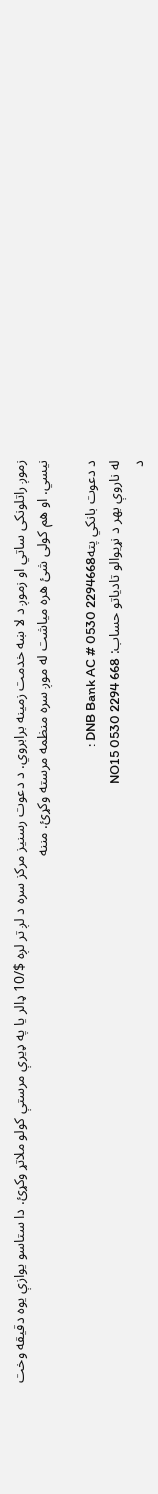زموږ راتلونکی ساتي او زموږ د لا ښه خدمت زمینه برابروي. د دعوت رسنیز مرکز سره د لږ تر لږه $/10 ډالر یا په ډیرې مرستې کولو ملاتړ وکړئ. دا ستاسو یوازې یوه دقیقه وخت نیسي. او هم کولی شئ هره میاشت له موږ سره منظمه مرسته وکړئ. مننه

د دعوت بانکي پتهDNB Bank AC # 0530 2294668 :
له ناروې بهر د نړیوالو تادیاتو حساب: NO15 0530 2294 668
د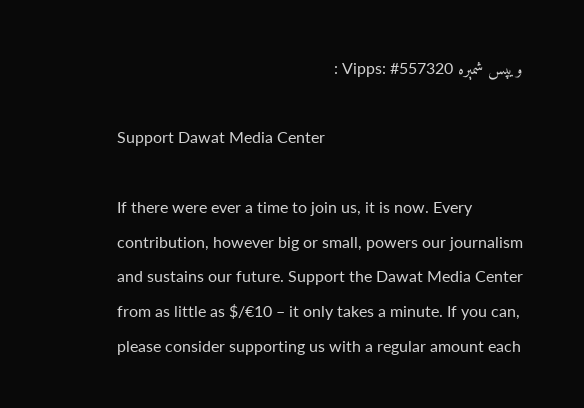ویپس شمېره Vipps: #557320 :

Support Dawat Media Center

If there were ever a time to join us, it is now. Every contribution, however big or small, powers our journalism and sustains our future. Support the Dawat Media Center from as little as $/€10 – it only takes a minute. If you can, please consider supporting us with a regular amount each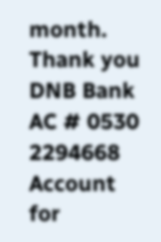month. Thank you
DNB Bank AC # 0530 2294668
Account for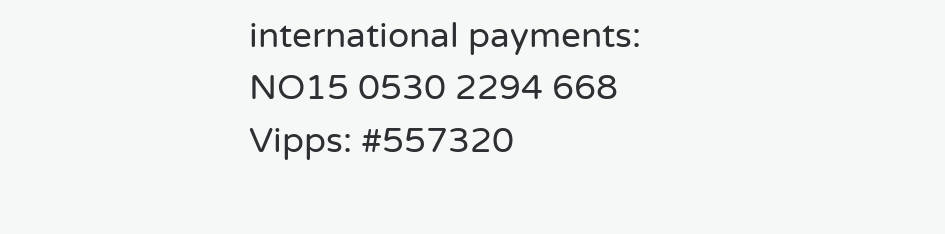international payments: NO15 0530 2294 668
Vipps: #557320